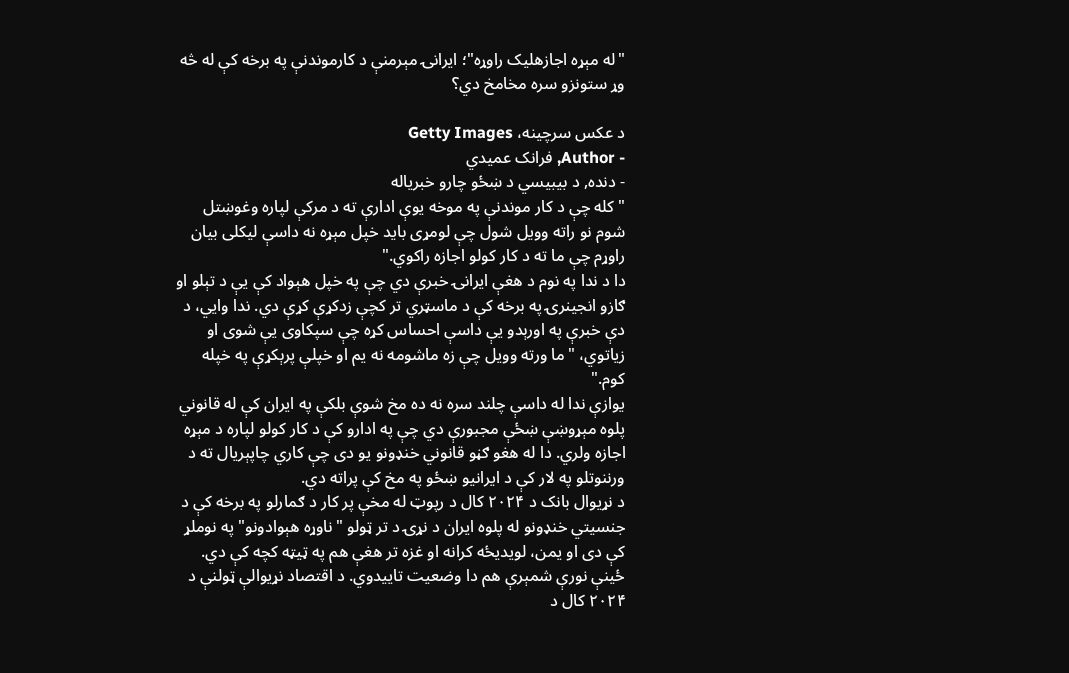"له مېړه اجازهلیک راوړه"؛ ایرانۍ مېرمنې د کارموندنې په برخه کې له څه وړ ستونزو سره مخامخ دي؟

د عکس سرچینه، Getty Images
- Author, فرانک عميدي
- دنده, د بيبيسي د ښځو چارو خبریاله
"کله چې د کار موندنې په موخه یوې ادارې ته د مرکې لپاره وغوښتل شوم نو راته وویل شول چې لومړی باید خپل مېړه نه داسې لیکلی بیان راوړم چې ما ته د کار کولو اجازه راکوي."
دا د ندا په نوم د هغې ایرانۍ خبرې دي چې په خپل هېواد کې یې د تېلو او ګازو انجینرۍ په برخه کې د ماسټري تر کچې زدکړې کړې دي. ندا وايي، د دې خبرې په اورېدو یې داسې احساس کړه چې سپکاوی یې شوی او زیاتوي، "ما ورته وویل چې زه ماشومه نه یم او خپلې پرېکړې په خپله کوم."
یوازې ندا له داسې چلند سره نه ده مخ شوې بلکې په ایران کې له قانوني پلوه مېړوښې ښځې مجبورې دي چې په ادارو کې د کار کولو لپاره د مېړه اجازه ولري. دا له هغو ګڼو قانوني خنډونو یو دی چې کاري چاپېریال ته د ورننوتلو په لار کې د ایرانیو ښځو په مخ کې پراته دي.
د نړیوال بانک د ۲۰۲۴ کال د رپوټ له مخې پر کار د ګمارلو په برخه کې د جنسيتي خنډونو له پلوه ایران د نړۍ د تر ټولو "ناوړه هېوادونو" په نوملړ کې دی او یمن، لویديځه کرانه او غزه تر هغې هم په ټيټه کچه کې دي.
ځينې نورې شمېرې هم دا وضعیت تاییدوي. د اقتصاد نړیوالې ټولنې د ۲۰۲۴ کال د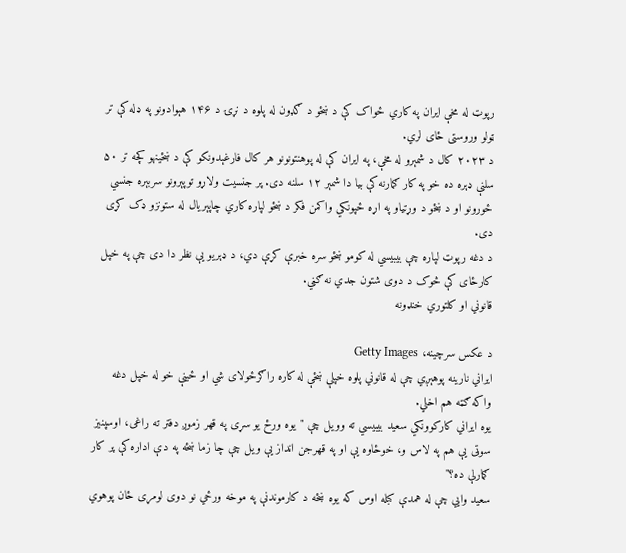رپوټ له مخې ایران په کاري ځواک کې د ښځو د ګډون له پلوه د نړۍ د ۱۴۶ هېوادونو په ډله کې تر ټولو وروستی ځای لري.
د ۲۰۲۳ کال د شمېرو له مخې، په ایران کې له پوهنتونونو هر کال فارغېدونکو کې د ښځينهو کچه تر ۵۰ سلنې ډېره ده خو په کار ګمارنه کې بیا دا شمېر ۱۲ سلنه دی. پر جنسیت ولاړو توپېرونو سربېره جنسي ځورونو او د ښځو د وړتیاو په اړه ځپونکي واکمن فکر د ښځو لپاره کاري چاپېریال له ستونزو ډک کړی دی.
د دغه رپوټ لپاره چې بيبيسي له کومو ښځو سره خبرې کړې دي، د ډېریو یې نظر دا دی چې په خپل کارځای کې څوک د دوی شتون جدي نه ګڼي.
قانوني او کلتوري خنډونه

د عکس سرچینه، Getty Images
ایراني نارینه پوهېږي چې له قانوني پلوه خپلې ښځې له کاره راګرځولای شي او ځینې خو له خپل دغه واکه ګټه هم اخلي.
یوه ایراني کارکوونکي سعید بيبيسي ته وویل چې "یوه ورځ یو سړی په قهر زموږ دفتر ته راغی، اوسپنيز سوټی یې هم په لاس و، خوځاوه یې او په قهرجن انداز یې ویل چې چا زما ښځه په دې اداره کې پر کار ګمارلې ده؟"
سعید وايي چې له همدې کبله اوس که یوه ښځه د کارموندنې په موخه ورځي نو دوی لومړی ځان پوهوي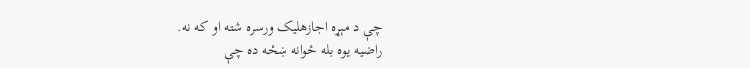چې د مېړه اجازهلیک ورسره شته او که نه.
راضیه یوه بله ځوانه ښځه ده چې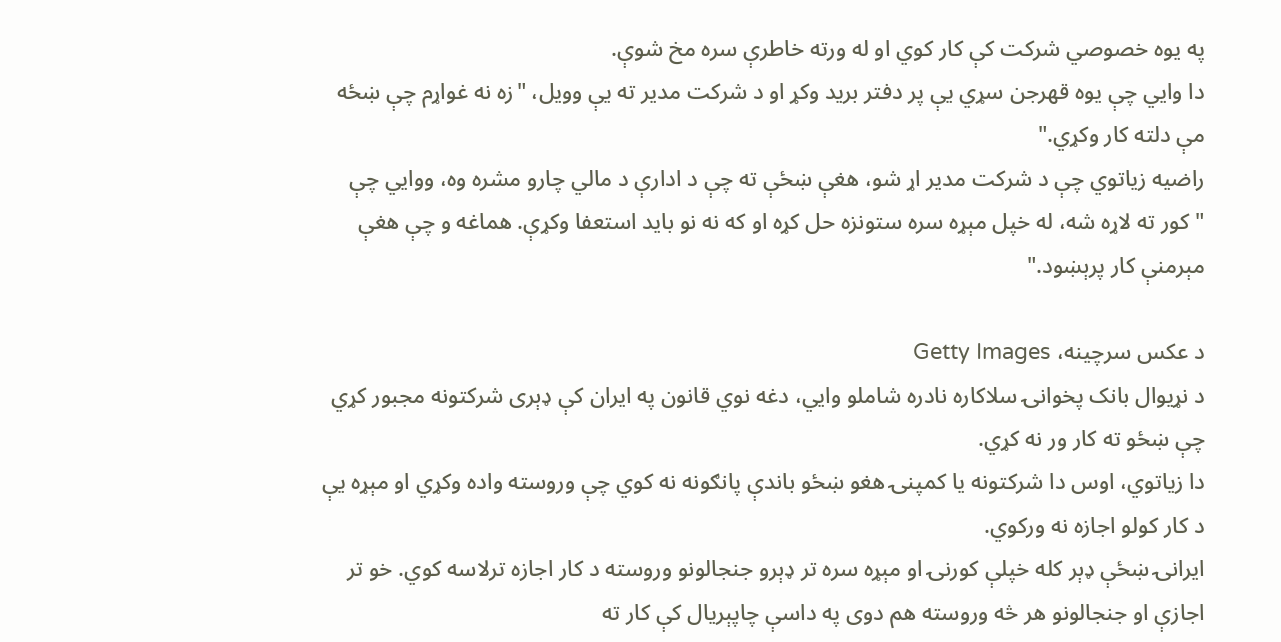په یوه خصوصي شرکت کې کار کوي او له ورته خاطرې سره مخ شوې.
دا وايي چې یوه قهرجن سړي یې پر دفتر برید وکړ او د شرکت مدیر ته یې وویل، "زه نه غواړم چې ښځه مې دلته کار وکړي."
راضیه زیاتوي چې د شرکت مدیر اړ شو، هغې ښځې ته چې د ادارې د مالي چارو مشره وه، ووايي چې "کور ته لاړه شه، له خپل مېړه سره ستونزه حل کړه او که نه نو باید استعفا وکړې. هماغه و چې هغې مېرمنې کار پرېښود."

د عکس سرچینه، Getty Images
د نړیوال بانک پخوانۍ سلاکاره نادره شاملو وايي، دغه نوي قانون په ایران کې ډېری شرکتونه مجبور کړي چې ښځو ته کار ور نه کړي.
دا زیاتوي، اوس دا شرکتونه یا کمپنۍ هغو ښځو باندې پانګونه نه کوي چې وروسته واده وکړي او مېړه یې د کار کولو اجازه نه ورکوي.
ایرانۍ ښځې ډېر کله خپلې کورنۍ او مېړه سره تر ډېرو جنجالونو وروسته د کار اجازه ترلاسه کوي. خو تر اجازې او جنجالونو هر څه وروسته هم دوی په داسې چاپېریال کې کار ته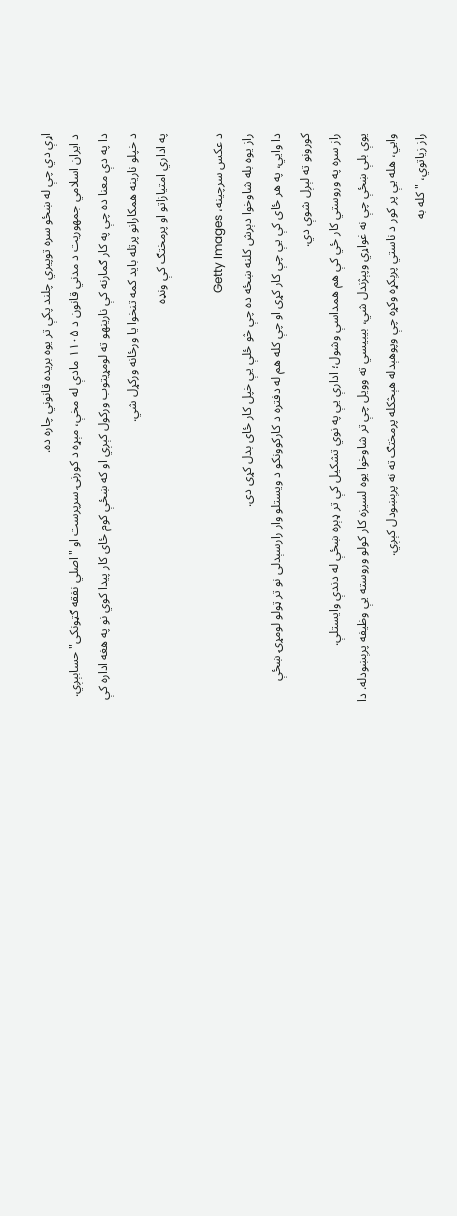اړې دي چې له ښځو سره توپيري چلند پکې تر یوه بریده قانوني چاره ده.
د ایران اسلامي جمهوریت د مدني قانون د ۱۱۰۵ مادې له مخې، مېړه د کورنۍ سرپرست او "اصلي نفقه ګټونکی" حسابېږي. دا په دې معنا ده چې په کار ګمارنه کې نارینهو ته لومړیتوب ورکول کېږي او که ښځې کوم ځای کار پيدا کوي نو په هغه اداره کې د خپلو نارینه همکارانو پرتله باید کمه تنخوا یا ورځانه ورکړل شي.
په اداري امتیازاتو او پرمختګ کې ونډه

د عکس سرچینه، Getty Images
راز یوه بله شاوخوا دېرش کلنه ښځه ده چې څو ځلې یې خپل کار ځای بدل کړی دی.
دا وايي، په هر ځای کې یې چې کار کړی او چې کله هم له دفتره د کارکوونکو د ویستلو وار رارسېدلی نو تر ټولو لومړۍ ښځې کورونو ته لېږل شوې دي.
راز سره په وروستي کار ځي کې هم همداسې وشول؛ ادارې یې په نوي تشکیل کې تر ډېره ښځې له دندې وایستلې.
یوې بلې ښځې چې نه غواړي وپېژندل شي، بيبيسي ته وویل چې تر شاوخوا یوه لسیزه کار کولو وروسته یې وظیفه پرېښودله. دا وايي، هله یې پر کور د ناستي پرېکړه وکړه چې وپوهېدله هېڅکله پرمختګ ته نه پرېښودل کېږي.
راز زیاتوي، "کله به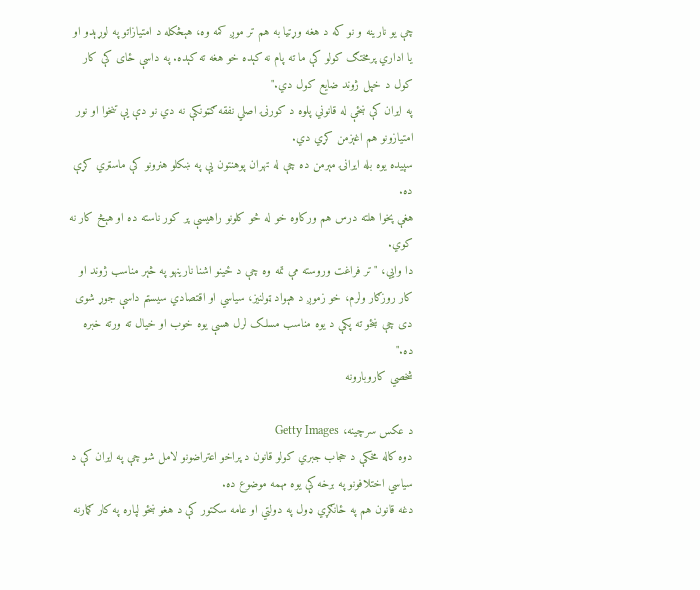چې یو نارینه و نو که د هغه وړتیا به هم تر موږ کمه وه، هېڅکله د امتیازاتو په لوړېدو او یا اداري پرمختګ کولو کې ما ته پام نه کېده خو هغه ته کېده. په داسې ځای کې کار کول د خپل ژوند ضایع کول دي."
په ایران کې ښځې له قانوني پلوه د کورنۍ اصلي نفقه ګټونکې نه دي نو دې یې تنخوا او نور امتیازونو هم اغېزمن کړي دي.
سپيده یوه بله ایرانۍ مېرمن ده چې له تهران پوهنتون یې په ښکلو هنرونو کې ماسټري کړې ده.
هغې پخوا هلته درس هم ورکاوه خو له څو کلونو راهیسې پر کور ناسته ده او هېڅ کار نه کوي.
دا وايي، "تر فراغت وروسته مې تمه وه چې د ځينو اشنا نارینهو په څېر مناسب ژوند او کار روزګار ولرم، خو زموږ د هېواد ټولنيز، سیاسي او اقتصادي سیسټم داسې جوړ شوی دی چې ښځو ته پکې د یوه مناسب مسلک لرل هسې یوه خوب او خیال ته ورته خبره ده."
شخصي کاروبارونه

د عکس سرچینه، Getty Images
دوه کاله مخکې د حجاب جبري کولو قانون د پراخو اعتراضونو لامل شو چې په ایران کې د سیاسي اختلافونو په برخه کې یوه مهمه موضوع ده.
دغه قانون هم په ځانګړي ډول په دولتي او عامه سکتور کې د هغو ښځو لپاره په کار ګمارنه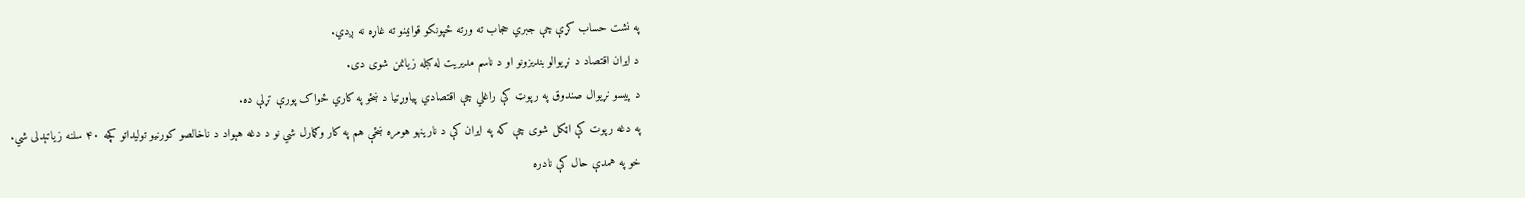په نشت حساب کړې چې جبري حجاب ته ورته ځپونکو قوانینو ته غاړه نه ږدي.
د ایران اقتصاد د نړیوالو بندیزونو او د ناسم مدیریت له کبله زیانمن شوی دی.
د پیسو نړیوال صندوق په رپوټ کې راغلي چې اقتصادي پیاوړتیا د ښځو په کاري ځواک پورې تړلې ده.
په دغه رپوت کې اټکل شوی چې که په ایران کې د نارینهو هومره ښځې هم په کار وګمارل شي نو د دغه هېواد د ناخالصو کورنیو تولیداتو کچه ۴۰ سلنه زیاتېدلی شي.
خو په همدې حال کې نادره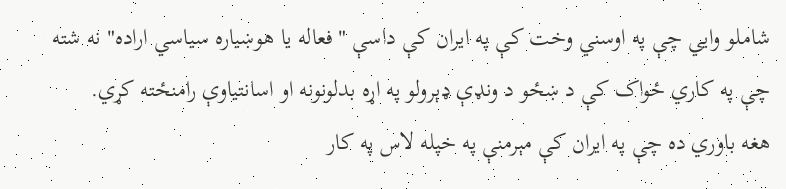شاملو وايي چې په اوسني وخت کې په ایران کې داسې "فعاله یا هوښیاره سیاسي اراده" نه شته چې په کاري ځواک کې د ښځو د ونډې ډېرولو په اړه بدلونونه او اسانتیاوې رامنځته کړي.
هغه باوري ده چې په ایران کې مېرمنې په خپله لاس په کار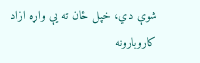شوې دي، خپل ځان ته یې واړه ازاد کاروبارونه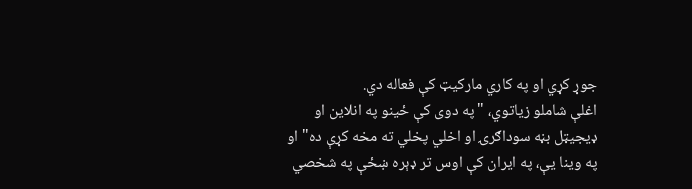جوړ کړي او په کاري مارکیټ کې فعاله دي.
اغلې شاملو زیاتوي، "په دوی کې ځينو په انلاین او ډيجيټل بڼه سوداګرۍ او اخلي پخلي ته مخه کړې ده" او په وینا یې، په ایران کې اوس تر ډېره ښځې په شخصي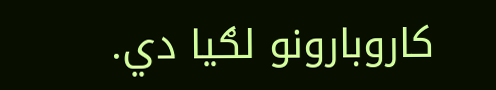کاروبارونو لګیا دي.